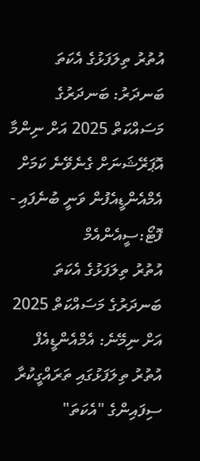އުތުރު ތިލަފަޅުގެ އެކަތަ ބަނދަރު: ބަނދަރުގެ މަސައްކަތް 2025 އަށް ނިންމާ އޮޕަރޭޝަނަށް ގެނެވޭނެ ކަމަށް އެމްއެންޑީއެފުން ވަނީ ބުނެފައި - ފޮޓޯ:ސީއެންއެމް
އުތުރު ތިލަފަޅުގެ އެކަތަ ބަނދަރުގެ މަސައްކަތް 2025 އަށް ނިމޭނެ: އެމްއެންޑީއެފް
އުތުރު ތިލަފަޅުގައި ތަރައްގީކުރާ ސިފައިންގެ "އެކަތަ"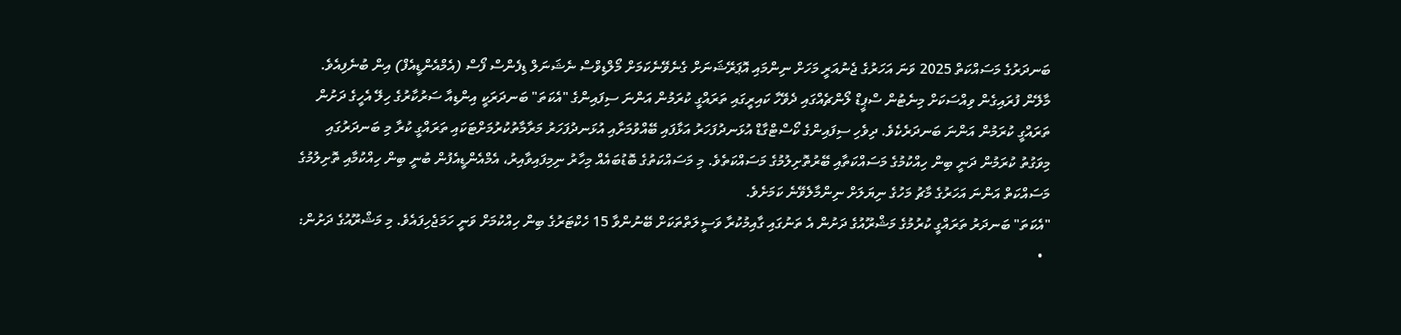ބަނދަރުގެ މަސައްކަތް 2025 ވަނަ އަހަރުގެ ޖެނުއަރީ މަހަށް ނިންމައި އޮޕަރޭޝަނަށް ގެނެވޭނެކަމަށް މޯލްޑިވްސް ނެޝަނަލް ޑިފެންސް ފޯސް (އެމްއެންޑީއެފް) އިން ބުނެފިއެވެ.
މާލޭން ފުރައިގެން ވިއްސަކަށް މިނެޓުން ސްޕީޑް ލޯންޗެއްގައި ދެވޭހާ ކައިރީގައި ތަރައްގީ ކުރަމުން އަންނަ ސިފައިންގެ "އެކަތަ" ބަނދަރަކީ އިންޑިއާ ސަރުކާރުގެ ހިލޭ އެހީގެ ދަށުން ތަރައްގީ ކުރަމުން އަންނަ ބަނދަރެކެވެ. ދިވެހި ސިފައިންގެ ކޯސްޓްގާޑް އުޅަނދުފަހަރު އަޅާފައި ބޭއްވުމަށާއި އުޅަނދުފަހަރު މަރާމާތުކުރުމަށްޓަކައި ތަރައްގީ ކުރާ މި ބަނދަރުގައި މިވަގުތު ކުރަމުން ދަނީ ބިން ހިއްކުމުގެ މަސައްކަތާއި ބޭރުތޮށިލުމުގެ މަސައްކަތެވެ. މި މަސައްކަތުގެ ބޮޑުބައެއް މިހާރު ނިމިފައިވާއިރު، އެމްއެންޑީއެފުން ބުނީ ބިން ހިއްކުމާއި ތޮށިލުމުގެ މަސައްކަތް އަންނަ އަހަރުގެ މާޗު މަހުގެ ނިޔަލަށް ނިންމާލެވޭނެ ކަމަށެވެ.
"އެކަތަ" ބަނދަރު ތަރައްގީ ކުރުމުގެ މަޝްރޫއުގެ ދަށުން އެ ތަނުގައި ގާއިމުކުރާ ވަސީލަތްތަކަށް ބޭނުންވާ 15 ހެކްޓަރުގެ ބިން ހިއްކުމަށް ވަނީ ހަމަޖެހިފައެވެ. މި މަޝްރޫއުގެ ދަށުން:
  •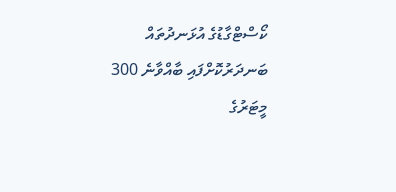ކޯސްޓްގާޑުގެ އުޅަނދުތައް ބަނދަރުކޮށްފައި ބާއްވާނެ 300 މީޓަރުގެ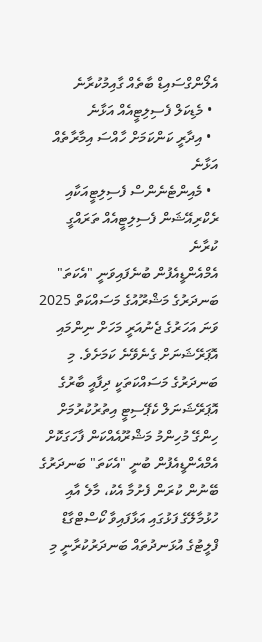އެލޯންގްސައިޑް ބާތެއް ގާއިމުކުރާނެ
  • މެޑިކަލް ފެސިލިޓީއެއް އަޅާނެ
  • އިދާރީ ކަންކަމަށް ހާއްސަ އިމާރާތެއް އަޅާނެ
  • މެއިންޓެނެންސް ފެސިލިޓީއަކާއި ރެކްރިއޭޝަން ފެސިލިޓީއެއް ތަރައްގީ ކުރާނެ
އެމްއެންޑީއެފުން ބުނެފައިވަނީ "އެކަތަ" ބަނދަރުގެ މަޝްރޫއުގެ މަސައްކަތް 2025 ވަނަ އަހަރުގެ ޖެނުއަރީ މަހަށް ނިންމައި އޮޕަރޭޝަނަށް ގެނެވޭނެ ކަމަށެވެ. މި ބަނދަރުގެ މަސައްކަތަކީ ދިފާއީ ބާރުގެ އޮޕަރޭޝަނަލް ކެޕޭސިޓީ އިތުރުކުރުމަށް ހިންގޭ މުހިންމު މަޝްރޫއެއްކަން ފާހަގަކޮށް އެމްއެންޑީއެފުން ބުނީ "އެކަތަ" ބަނދަރުގެ ބޭނުން ކުރަން ފެށުމާ އެކު، މާލެ އާއި ހުޅުމާލޭގެ ފަޅުގައި އަޅާފައިވާ ކޯސްޓްގާޑް ފްލީޓުގެ އުޅަނދުތައް ބަނދަރުކުރާނީ މި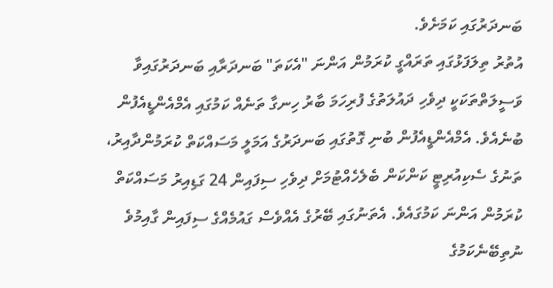ބަނދަރުގައި ކަމަށެވެ.
އުތުރު ތިލަފަޅުގައި ތަރައްގީ ކުރަމުން އަންނަ "އެކަތަ" ބަނދަރާއި ބަނދަރުގައިވާ ވަސީލަތްތަކަކީ ދިވެހި ދައުލަތުގެ ފުރިހަމަ ބާރު ހިނގާ ތަނެއް ކަމުގައި އެމްއެންޑީއެފުން ބުނެއެވެ. އެމްއެންޑީއެފުން ބުނި ގޮތުގައި ބަނދަރުގެ އަމަލީ މަސައްކަތް ކުރަމުންދާއިރު، ތަނުގެ ސެކިއުރިޓީ ކަންކަން ބެލެހެއްޓުމަށް ދިވެހި ސިފައިން 24 ގަޑިއިރު މަސައްކަތް ކުރަމުން އަންނަ ކަމުގައެވެ. އެތަނުގައި ބޭރުގެ އެއްވެސް ގައުމެއްގެ ސިފައިން ގާއިމުވެ ނުތިބޭނެކަމުގެ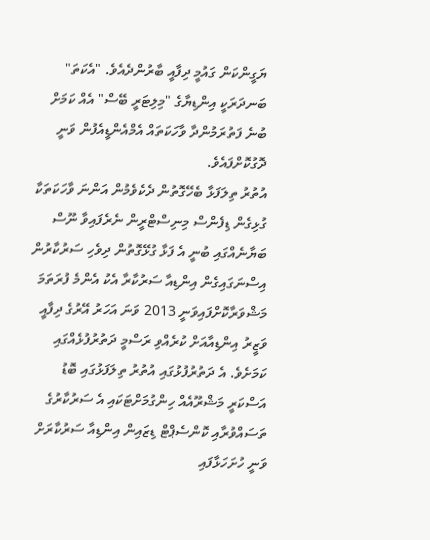ޔަގީންކަން ގައުމީ ދިފާއީ ބާރުންދެއެވެ. "އެކަތަ" ބަނދަރަކީ އިންޑިޔާގެ "މިލިޓަރީ ބޭސް" އެއް ކަމަށް ބުނެ ފަތުރަމުންދާ ވާހަކަތައް އެމްއެންޑީއެފުން ވަނީ ދޮގުކޮށްފައެވެ.
އުތުރު ތިލަފަޅާ ބެހޭގޮތުން ދެކެވެމުން އަންނަ ވާހަކަތަކާ ގުޅިގެން ޑިފެންސް މިނިސްޓްރީން ނެރެފައިވާ ނޫސް ބަޔާނެއްގައި ބުނީ އެ ފަޅާ ގުޅޭގޮތުން ދިވެހި ސަރުކާރުން އިސްނަގައިގެން އިންޑިއާ ސަރުކާރާ އެކު އެންމެ ފުރަތަމަ މަޝްވަރާކޮށްފައިވަނީ 2013 ވަނަ އަހަރު އޭރުގެ ދިފާއީ ވަޒީރު އިންޑިއާއަށް ކުރެއްވި ރަސްމީ ދަތުރުފުޅެއްގައި ކަމަށެވެ. އެ ދަތުރުފުޅުގައި އުތުރު ތިލަފަޅުގައި ބޮޑު އަސްކަރީ މަޝްރޫއެއް ހިންގުމަށްޓަކައި އެ ސަރުކާރުގެ ތަސައްވުރާއި ކޮންސެޕްޓް ޑިޒައިން އިންޑިއާ ސަރުކާރަށް ވަނީ ހުށަހަޅާފައި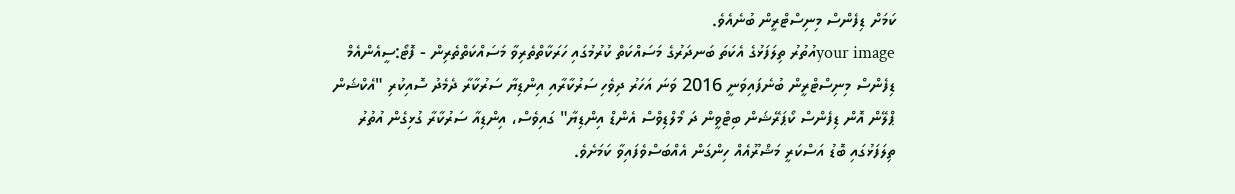ކަމަށް ޑިފެންސް މިނިސްޓްރީން ބުނެއެވެ.
your imageއުތުރު ތިލަފަޅުގެ އެކަތަ ބަނދަރުގެ މަސައްކަތް ކުރުމުގައި ހަރަކާތްތެރިވާ މަސައްކަތްތެރިން - ފޮޓޯ:ސީއެންއެމް
ޑިފެންސް މިނިސްޓްރީން ބުނެފައިވަނީ 2016 ވަނަ އަހަރު ދިވެހި ސަރުކާރާއި އިންޑިޔާ ސަރުކާރާ ދެމެދު ސޮއިކުރި "އެކްޝަން ޕްލޭން އޮން ޑިފެންސް ކޯޕަރޭޝަން ބިޓްވީން ދަ މޯލްޑިވްސް އެންޑް އިންޑިޔާ" ގައިވެސް، އިންޑިއާ ސަރުކާރާ ގުޅިގެން އުތުރު ތިލަފަޅުގައި ބޮޑު އަސްކަރީ މަޝްރޫއެއް ހިންގަން އެއްބަސްވެފައިވާ ކަމަށެވެ.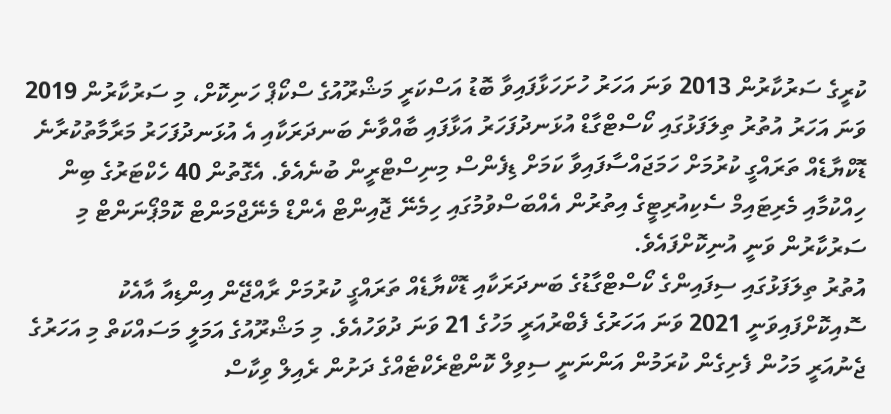ކުރީގެ ސަރުކާރުން 2013 ވަނަ އަހަރު ހުށަހަޅާފައިވާ ބޮޑު އަސްކަރީ މަޝްރޫއުގެ ސްކޯޕް ހަނިކޮށް، މި ސަރުކާރުން 2019 ވަނަ އަހަރު އުތުރު ތިލަފަޅުގައި ކޯސްޓްގާޑް އުޅަނދުފަހަރު އަޅާފައި ބާއްވާނެ ބަނދަރަކާއި އެ އުޅަނދުފަހަރު މަރާމާތުކުރާނެ ޑޮކްޔާޑެއް ތަރައްގީ ކުރުމަށް ހަމަޖައްސާފައިވާ ކަމަށް ޑިފެންސް މިނިސްޓްރީން ބުނެއެވެ. އެގޮތުން 40 ހެކްޓަރުގެ ބިން ހިއްކުމާއި މެރިޓައިމް ސެކިއުރިޓީގެ އިތުރުން އެއްބަސްވުމުގައި ހިމެނޭ ޖޮއިންޓް އެންޑް މެނޭޖްމަންޓް ކޮމްޕޯނަންޓް މި ސަރުކާރުން ވަނީ އުނިކޮށްފައެވެ.
އުތުރު ތިލަފަޅުގައި ސިފައިންގެ ކޯސްޓްގާޑުގެ ބަނދަރަކާއި ޑޮކްޔާޑެއް ތަރައްގީ ކުރުމަށް ރާއްޖޭން އިންޑިއާ އާއެކު ސޮއިކޮށްފައިވަނީ 2021 ވަނަ އަހަރުގެ ފެބްރުއަރީ މަހުގެ 21 ވަނަ ދުވަހުއެވެ. މި މަޝްރޫއުގެ އަމަލީ މަސައްކަތް މި އަހަރުގެ ޖެނުއަރީ މަހުން ފެށިގެން ކުރަމުން އަންނަނީ ސިވިލް ކޮންޓްރެކްޓެއްގެ ދަށުން ރެއިލް ވިކާސް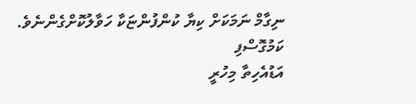ނިގާމް ނަމަކަށް ކިޔާ ކުންފުންޏަކާ ހަވާލުކޮށްގެންނެވެ.
ކަމުގޮސްފި
އަޑުއެހިތާ މިހުރީ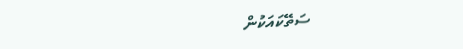ސަތޭކައަކުން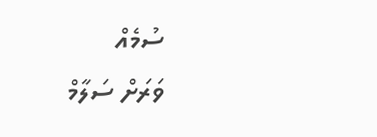ސުމެއް
ވަރަށް ސަލާމް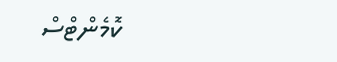ކޮމެންޓްސް